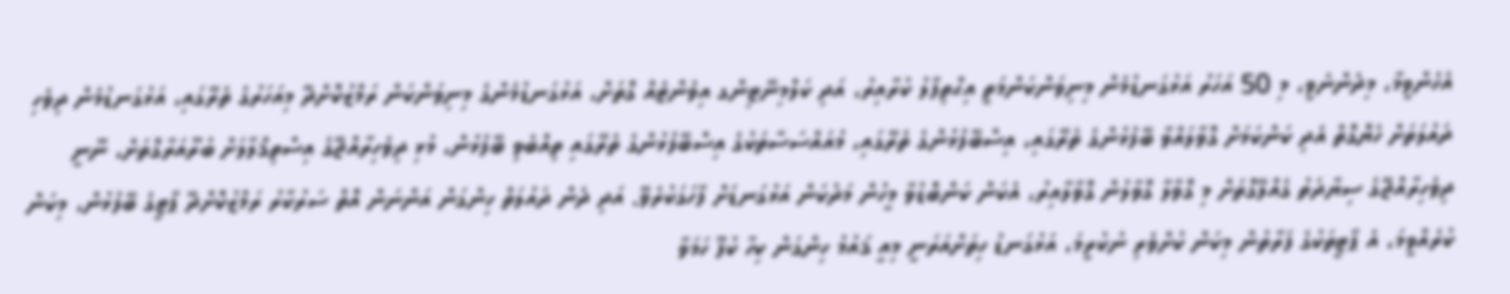އެހެންވީމާ، މިދެންނެވީ، މި 50 އަހަރު އަޅުގަނޑުމެން މިނިވަންކަންމަތީ އިޙްތިފާލު ކުރާއިރު، އަދި ކަލްމިނޭޓިންގ އިވެންޓެއް ގޮތަށް، އަޅުގަނޑުމެންގެ މިނިވަންކަން ރަމްޒުކޮށްދޭ މިއަހަރުގެ ތެރޭގައި، އަޅުގަނޑުމެން ދިވެހި ދައުލަތަށް ހެޔޮގޮތް އެދި ކަންކަމަށް ގޮވާލައްވާ ބޭފުޅުންގެ ތެރޭގައި، އިސްބޭފުޅުންގެ ތެރޭގައި، މުއައްސަސާތަކުގެ އިސްބޭފުޅުންގެ ތެރޭގައި ތިއްބެވި ބޭފުޅުން، މުޅި ދިވެހިރާއްޖޭގެ އިސްތިޤްލާލަށް ބުރޫއަރާގޮތަށް، ނޫނީ ދިވެހިރާއްޖޭގެ ސިޔާދަތު ގެއްލޭގޮތަށް މި ގޮވާލާ ގޮވާލުން ގޮވާލާއިރު، އެކަން ކަންބޮޑުވާ މީހުން މަދުކަން އަޅުގަނޑަށް ފާހަގަކުރެވޭ. އަދި ދެން ދައުލަތް ހިންގަން އަންނަން އޮތް ސަރުކާރު ރަމްޒުކޮށްދޭ ޕާޓީގެ ބޭފުޅުން، މިކަން ކުރެއްވީމަ، އެ ޕާޓީތަކުގެ ފަރާތުން މިކަން ކުށްވެރި ނުކުރީމަ، އަޅުގަނޑު ހިތަށްއަރަނީ މިއީ ޤައުމު ހިންގަން ކިހާ ކުފޫ ހަމަވާ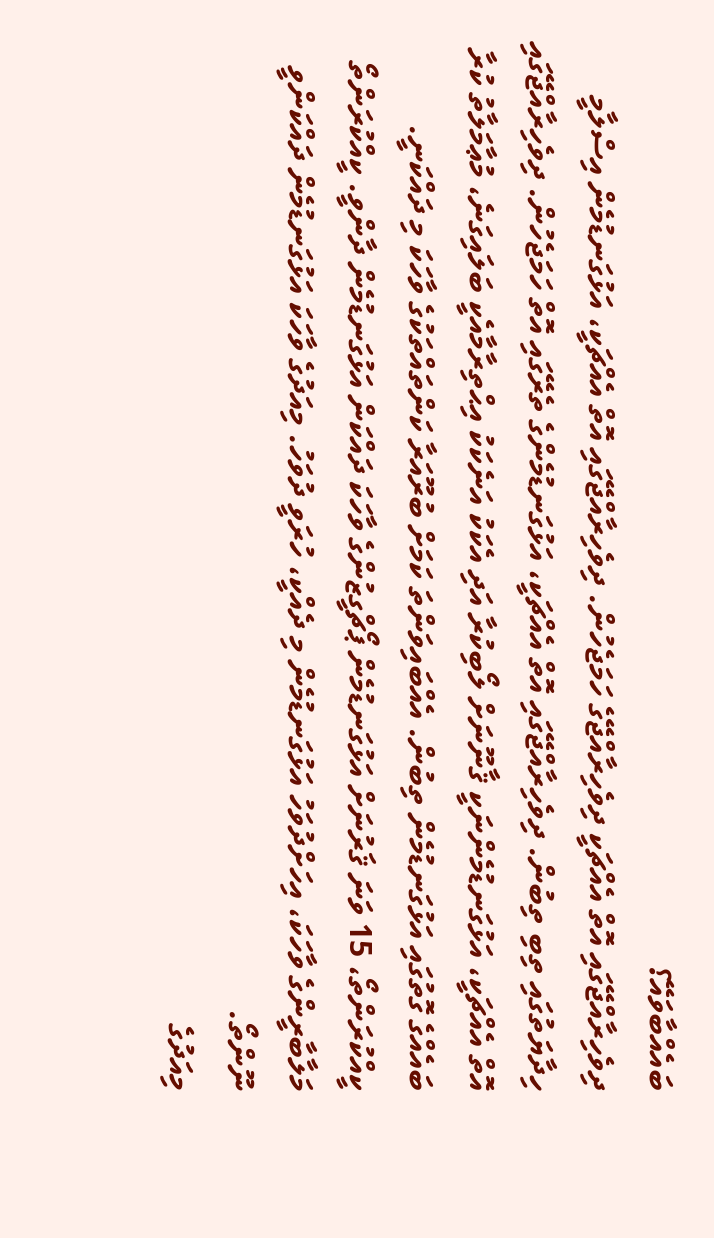ބައެއްބާވައޭ؟
ދިވެހިރާއްޖޭގައި އޮތް އެއްޗަކީ ދިވެހިރާއްޖޭގެ ހަމަޖެހުން. ދިވެހިރާއްޖޭގައި އޮތް އެއްޗަކީ، އަޅުގަނޑުމެން އިސްލާމީ ހިދާޔަތުގައި ތިބި ތިބުން. ދިވެހިރާއްޖޭގައި އޮތް އެއްޗަކީ، އަޅުގަނޑުމެންގެ ތެރޭގައި އޮތް ހަމަޖެހުން. ދިވެހިރާއްޖޭގައި އޮތް އެއްޗަކީ، އަޅުގަނޑުމެންނަކީ ޤާނޫނަށް ލޯބިކުރާ އަދި އެކަކު އަނެކަކު އިޙްތިރާމާއެކީ ބަލައިގަނެ، މުޢާމަލާތު ކުރާ ބައެއްގެ ގޮތުގައި އަޅުގަނޑުމެން ތިބުން. އެއްބައިވަންތަ ކަމަށް ބުރޫއަރާ ކަންތައްތަކުގެ ވާހަކަ މި ދައްކަނީ. ކީއްކުރަންތޯ، 15 ވަނަ ޤަރުނަށް އަޅުގަނޑުމެން ޕޯޗްގީޒުންގެ ވާހަކަ ދައްކަން އަޅުގަނޑުމެން ދާންވީ. ކީއްކުރަންތޯ މަލާބާރީންގެ ވާހަކަ، އިހަށްދުވަހު އަޅުގަނޑުމެން މި ދެއްކީ، ހުރަވީ ދުވަހު. މިއަދުގެ ވާހަކަ އަޅުގަނޑުމެން ދައްކަންވީ ނޫންތޯ.
މިއަދުގެ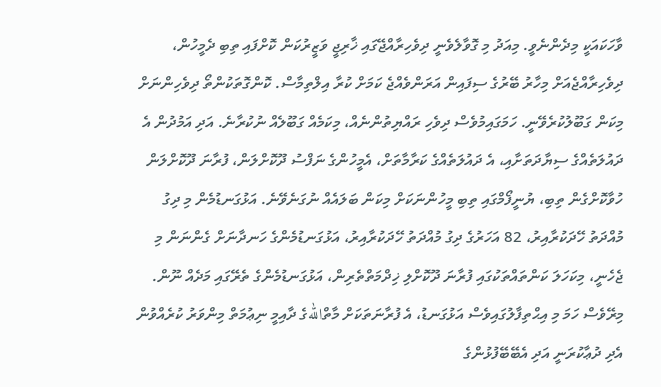ވާހަކައަކީ މިދެންނެވީ. މިއަދު މި ގޮވާލެވެނީ ދިވެހިރާއްޖޭގައި ޚާރިޖީ ވަޒީރުކަން ކޮށްފައި ތިބި ދެމީހުން، ދިވެހިރާއްޖެއަށް މިހާރު ބޭރުގެ ސިފައިން އަރަންވެއްޖެ ކަމަށް ކުރާ އިލްތިމާސް. ކޮންގޮތަކުންތޯ ދިވެހިންނަށް މިކަން ގަބޫލުކުރެވޭނީ. ހަމަގައިމުވެސް ދިވެހި ރައްޔިތުންނެއް، މިކަމެއް ގަބޫލެއް ނުކުރާނެ. އަދި އަމުދުން އެ ދައުލަތެއްގެ ސިޔާދަތަށާއި، އެ ދައުލަތެއްގެ ކަރާމާތަށް، އެމީހުންގެ ނަފްސު ދޫކޮށްލަން، ފުރާނަ ދޫކޮށްލަން ހުވާކޮށްގެން ތިބި، ޔުނީފޯމްގައި ތިބި މީހުންނަކަށް މިކަން ބަލައެއް ނުގަނެވޭނެ. އަޅުގަނޑުމެން މި ދިގު މުއްދަތު ހޭދަކުރާއިރު، 82 އަހަރުގެ ދިގު މުއްދަތު ހޭދަކުރާއިރު، އަޅުގަނޑުމެންގެ ހަނދާނަށް ގެންނަން މި ޖެހެނީ، މިކަހަލަ ކަންތައްތަކުގައި ފުރާނަ ދޫކޮށްލި ޚިދްމަތްތެރިން، އަޅުގަނޑުމެންގެ ތެރޭގައި މަދެއް ނޫން. މިރޭވެސް ހަމަ މި އިޙްތިފާލުގައިވެސް އަޅުގަނޑު، އެ ފުރާނަތަކަށް މާތްاللهގެ ދާއިމީ ނިޢުމަތް މިންވަރު ކުރެއްވުން އެދި ދުޢާކުރަނީ އަދި އެބޭބޭފުޅުންގެ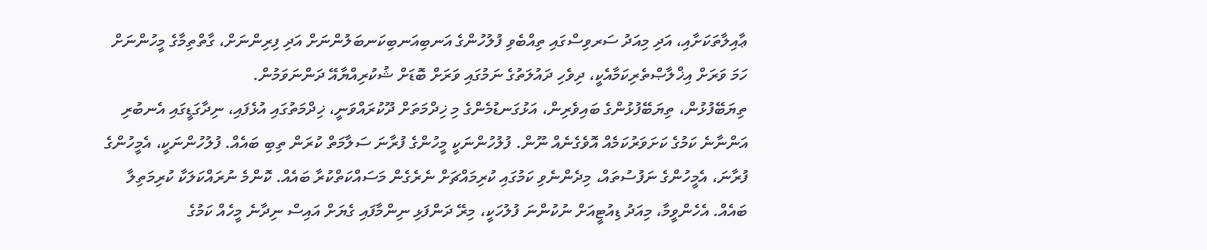ޢާއިލާތަކަށާއި، އަދި މިއަދު ސަރވިސްގައި ތިއްބެވި ފުލުހުންގެ އަނބިއަނބިކަނބަލުންނަށް އަދި ފިރިންނަށް، ގާތްތިމާގެ މީހުންނަށް ހަމަ ވަރަށް އިޚްލާޞްތެރިކަމާއެކީ، ދިވެހި ދައުލަތުގެ ނަމުގައި ވަރަށް ބޮޑަށް ޝުކުރިއްޔާއޭ ދަންނަވަމުން.
ތިޔަބޭފުޅުން، ތިޔަބޭފުޅުންގެ ބައިވެރިން، އަޅުގަނޑުމެންގެ މި ޚިދްމަތަށް ދޫކުރައްވަނީ، ޚިދްމަތުގައި އުޅެފައި، ނިދާގަޑީގައި އެނބުރި އަންނާނެ ކަމުގެ ކަށަވަރުކަމެއް އޮވެގެނެއް ނޫން. ފުލުހުންނަކީ މީހުންގެ ފުރާނަ ސަލާމަތް ކުރަން ތިބި ބައެއް. ފުލުހުންނަކީ، އެމީހުންގެ ފުރާނަ، އެމީހުންގެ ނަފުސުތައް، މިދެންނެވި ކަމުގައި ކުރިމައްޗަށް ނެރެގެން މަސައްކަތްކުރާ ބައެއް. ކޮންމެ ނުރައްކަލަކާ ކުރިމަތިލާ ބައެއް. އެހެންވީމާ، މިއަދު ޑިއުޓީއަށް ނުކުންނަ ފުލުހަކީ، މިރޭ ދަންފަޅި ނިންމާފައި ގެޔަށް އައިސް ނިދާނެ މީހެއް ކަމުގެ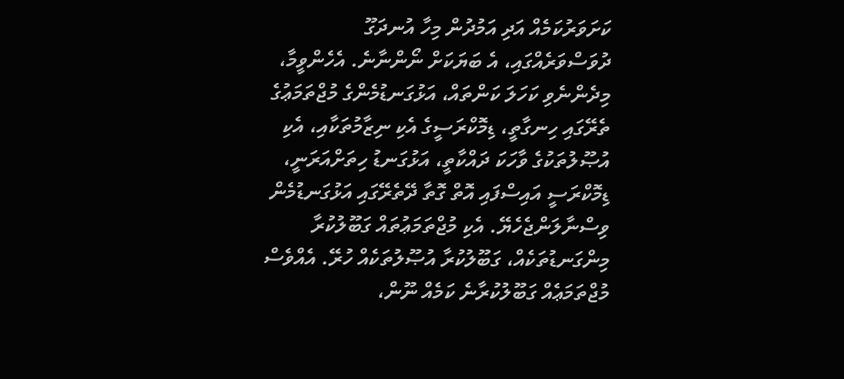ކަށަވަރުކަމެއް އަދި އަމުދުން މިހާ އުނދަގޫ ދުވަސްވަރެއްގައި، އެ ބަޔަކަށް ނޯންނާނެ. އެހެންވީމާ، މިދެންނެވި ކަހަލަ ކަންތައް، އަޅުގަނޑުމެންގެ މުޖްތަމަޢުގެ ތެރޭގައި ހިނގާތީ، ޑިމޮކްރަސީގެ އެކި ނިޒާމުތަކާއި، އެކި އުޞޫލުތަކުގެ ވާހަކަ ދައްކާތީ، އަޅުގަނޑު ހިތަށްއަރަނީ، ޑިމޮކްރަސީ އައިސްފައި އޮތް ގޮތާ ދޭތެރޭގައި އަޅުގަނޑުމެން ވިސްނާލަންޖެހެޔޭ. އެކި މުޖްތަމަޢުތައް ގަބޫލުކުރާ މިންގަނޑުތަކެއް، ގަބޫލުކުރާ އުޞޫލުތަކެއް ހުރޭ. އެއްވެސް މުޖްތަމަޢެއް ގަބޫލުކުރާނެ ކަމެއް ނޫން،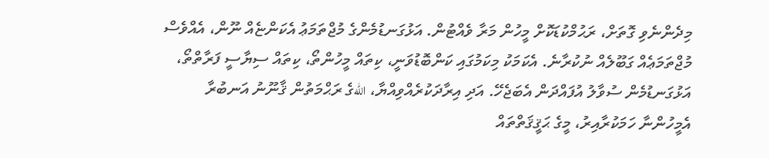މިދެންނެވި ގޮތަށް، ރަޙުމްކުޑަކޮށް މީހުން މަރާ ވެއްޓުން. އަޅުގަނޑުމެންގެ މުޖްތަމަޢު އެކަންޏެއް ނޫން، އެއްވެސް މުޖްތަމަޢެއް ގަބޫލެއް ނުކުރާނެ. އެކަމަކު މިކަމުގައި ކަންބޮޑުވަނީ، ކިތައް މީހުންތޯ، ކިތައް ސިޔާސީ ފަރާތްތޯ، އަޅުގަނޑުމެން ސުވާލު އުފައްދަން އެބަޖެހޭ. އަދި އިރާދަކުރެއްވިއްޔާ، اللهގެ ރަޙްމަތުން ޤާނޫނު އަނބުރާ އެމީހުންނާ ހަމަކުރާއިރު، މީގެ ޙަޤީޤަތްތައް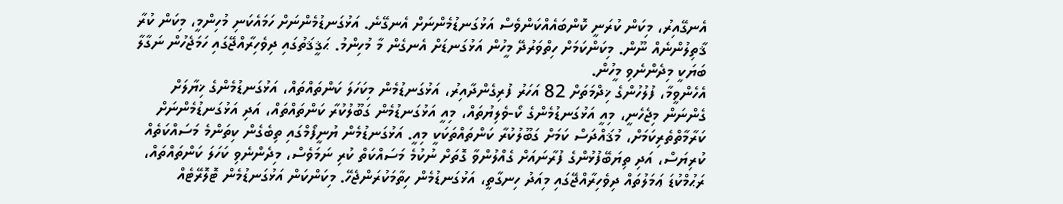އެނގޭއިރު، މިކަން ކުރަނީ ކޮންބައެއްކަންވެސް އަޅުގަނޑުމެންނަށް އެނގޭނެ. އަޅުގަނޑުމެންނަށް ހަމައެކަނި މުހިންމީ، މިކަން ކުރާ ޤާތިލުންނެއް ނޫން. މިކަންކަމަށް ހިތްވަރުދޭ މީހުން އަޅުގަނޑަށް އެނގެން މާ މުހިންމު. ޙަޤީޤަތުގައި ދިވެހިރާއްޖޭގައި ހަމަޖެހުން ނަގާލާ ބަޔަކީ މިދެންނެވި މީހުން.
އެހެންވީމާ، ފުލުހުންގެ ޚިދްމަތަށް 82 އަހަރު ފުރިގެންދާއިރު، އަޅުގަނޑުމެން މިކަހަލަ ކަންތައްތައް، އަޅުގަނޑުމެންގެ ޚިޔާލަށް ގެންނަން މިޖެހެނީ، މިއީ އަޅުގަނޑުމެންގެ ކޯ-ވެލިޔުތައް، މިއީ އަޅުގަނޑުމެން ގަބޫލުކުރާ ކަންތައްތައް، އަދި އަޅުގަނޑުމެންނަށް ކަރާމާތްތެރިކަމަށް، މުޤައްދަސް ކަމަށް ގަބޫލުކުރާ ކަންތައްތަކަކީ މިއީ. އަޅުގަނޑުމެން ޔުނީފޯމްގައި ތިބެގެން ކިތަންމެ މަސައްކަތެއް ކުރިޔަސް، އަދި ތިޔަބޭފުޅުންގެ ފުރާނައަށް ގެއްލުންވާ ގޮތަށް ނުކުމެ މަސައްކަތް ކުރި ނަމަވެސް، މިދެންނެވި ކަހަލަ ކަންތައްތައް، ރަޙުމްކުޑަ ޢަމަލުތައް ދިވެހިރާއްޖޭގައި މިއަދު ހިނގާތީ، އަޅުގަނޑުމެން ހިތާމަކުރަންޖެހޭ. މިކަންކަން އަޅުގަނޑުމެން ޓޮލޮރޭޓެއް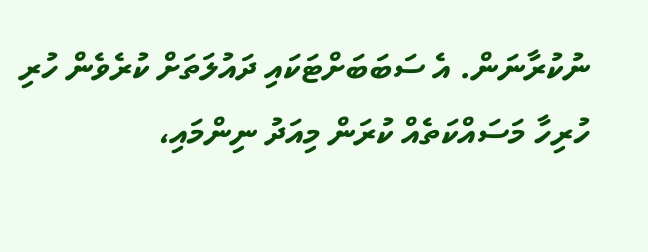ނުކުރާނަން. އެ ސަބަބަށްޓަކައި ދައުލަތަށް ކުރެވެން ހުރި ހުރިހާ މަސައްކަތެއް ކުރަން މިއަދު ނިންމައި،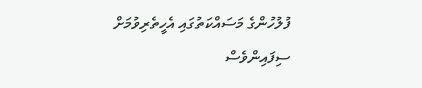ފުލުހުންގެ މަސައްކަތުގައި އެހީތެރިވުމަށް ސިފައިންވެސް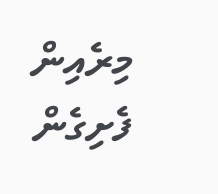މިރެއިން ފެށިގެން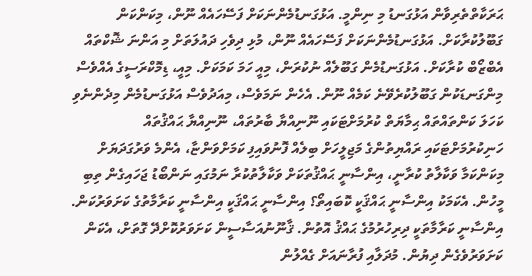ޙަރަކާތްތެރިވާން އަޅުގަނޑު މި ނިންމީ. އަޅުގަނޑުމެންނަކަށް ފަސޭހައެއް ނޫން، މިކަންކަން ގަބޫލުކުރާކަށް. އަޅުގަނޑުމެންނަކަށް ފަސޭހައެއް ނޫން، މުޅި ދިވެހި ދައުލަތަށް މި އަންނަ ޝޮކްތައް އެބްޒޯބް ކުރާކަށް. އަޅުގަނޑުމެން ގަބޫލެއް ނުކުރަން، މިއީ ހަމަ ކަމަކަށް. މިއީ، ޑިމޮކްރަސީގެ އެއްވެސް މިންގަނޑަކުން ގަބޫލުކުރެވޭނެ ކަމެއް ނޫން. އެހެން ނަމަވެސް، މިއަދުވެސް އަޅުގަނޑުމެން މިދެންނެވި ކަހަލަ ކަންތައްތައް ޙިމާޔަތް ކުރުމަށްޓަކައި ނޫނިއްޔާ ބާރުތައް، ނޫނިއްޔާ ޙައްޤުތައް ހަނިކުރުމަށްޓަކައި ރައްޔިތުންގެ މަޖިލީހަށް ބިލެއް ފޮނުވައިފި ކަމަށްވަންޏާ، އެންމެ ވަރުގަދަޔަށް މިކަންކަމާ ވަކާލާތު ކުރާނީ، އިންސާނީ ޙައްޤުތަކަށް ވަކާލާތުކުރާ ނަމުގައި ނަންބޯޑު ޖަހައިގެން ތިބި މީހުން. އެކަމަކު އިންސާނީ ޙައްޤަކީ ކޮބައިތޯ؟ އިންސާނީ ޙައްޤަކީ އިންސާނީ ކަރާމާތުގެ ކަށަވަރުކަން. އިންސާނީ ކަރާމާތަކީ ދިރިހުރުމުގެ ޙައްޤު އޮތުން. ޤާނޫނުއަސާސީން ކަށަވަރުކޮށްދޭ ގޮތަށް، އެކަން ކަށަވަރުވެގެން ދިޔުން. މުދަލާއި ފުރާނައަށް ގެއްލުން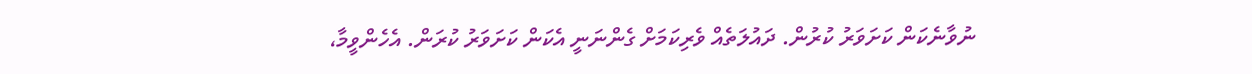ނުވާނެކަން ކަށަވަރު ކުރުން. ދައުލަތެއް ވެރިކަމަށް ގެންނަނީ އެކަން ކަށަވަރު ކުރަން. އެހެންވީމާ،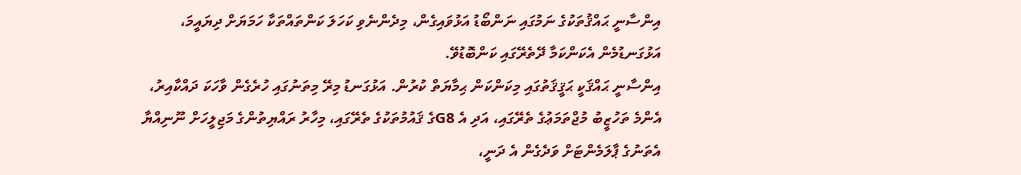އިންސާނީ ޙައްޤުތަކުގެ ނަމުގައި ނަންބޯޑު އަޅުވައިގެން، މިދެންނެވި ކަހަލަ ކަންތައްތަކާ ހަމަޔަށް ދިޔައީމަ، އަޅުގަނޑުމެން އެކަންކަމާ ދޭތެރޭގައި ކަންބޮޑުވޭ.
އިންސާނީ ޙައްޤަކީ ޙަޤީޤަތުގައި މިކަންކަން ޙިމާޔަތް ކުރުން. އަޅުގަނޑު މިރޭ މިތަނުގައި ހުރެގެން ވާހަކަ ދައްކާއިރު، އެންމެ ތަހުޒީބު މުޖްތަމަޢުގެ ތެރޭގައި، އަދި އެ G8ގެ ޤައުމުތަކުގެ ތެރޭގައި، މިހާރު ރައްޔިތުންގެ މަޖިލީހަށް ނޫނިއްޔާ އެތަނުގެ ޕާލަމެންޓަށް ވަދެގެން އެ ދަނީ،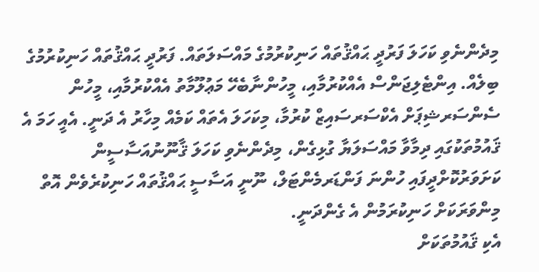މިދެންނެވި ކަހަލަ ފަރުދީ ޙައްޤުތައް ހަނިކުރުމުގެ މައްސަލަތައް. ފަރުދީ ޙައްޤުތައް ހަނިކުރުމުގެ ބިލެއް. އިންޓެލިޖަންސް އެއްކުރުމާއި، މީހުންނާބެހޭ މަޢުލޫމާތު އެއްކުރުމާއި، މީހުން ސެންސަރޝިޕަށް އެކްސަރސައިޒް ކުރުމާ، މިކަހަލަ އެތައް ކަމެއް މިހާރު އެ ދަނީ. އެއީ ހަމަ އެ ޤައުމުތަކުގައި ދިމާވާ މައްސަލަޔާ ގުޅިގެން، މިދެންނެވި ކަހަލަ ޤާނޫނުއަސާސީން ކަށަވަރުކޮށްދީފައި ހުންނަ ފަންޑަރމެންޓަލް، ނޫނީ އަސާސީ ޙައްޤުތައް ހަނިކުރެވެން އޮތް މިންވަރަކަށް ހަނިކުރަމުން އެ ގެންދަނީ.
އެކި ޤައުމުތަކަށް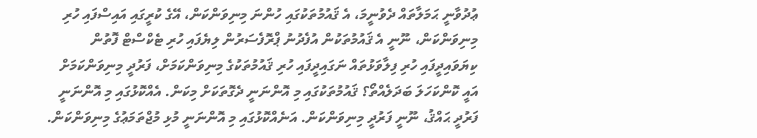ޢުދުވާނީ ޙަމަލާތައް ދެވުނީމަ، އެ ޤައުމުތަކުގައި ހުންނަ މިނިވަންކަން، އޭގެ ކުރީގައި އައިސްފައި ހުރި މިނިވަންކަން، ނޫނީ އެ ޤައުމުތަކުން އުފެދުނު ޕްރޮފެސަރުން ލިޔެފައި ހުރި ޓެކްސްޓް ފޮތުން ކިޔަވައިދީފައި ހުރި ފިލާވަޅުތައް ނަގައިދީފައި ހުރި ޤައުމުތަކުގެ މިނިވަންކަމަށް، ފަރުދީ މިނިވަންކަމަށް އައީ ކޮންކަހަލަ ބަދަލެއްތޯ؟ ޤައުމުތަކުގައި މި އޮންނަނީ ދެގޮތަކަށް މިކަން. އެއްކޮޅުގައި މި އޮންނަނީ ފަރުދީ ޙައްޤު، ނޫނީ ފަރުދީ މިނިވަންކަން. އަނެއްކޮޅުގައި މި އޮންނަނީ މުޅި މުޖްތަމަޢުގެ މިނިވަންކަން.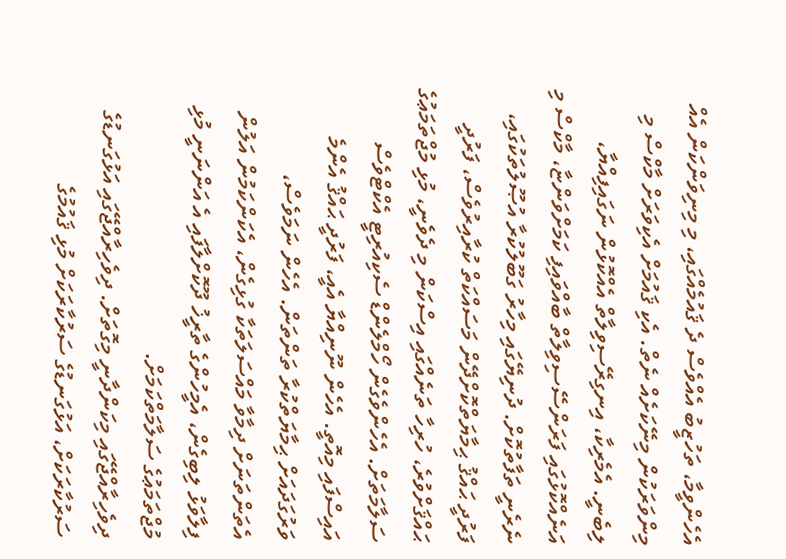އެހެންވީމާ، ތަހުޒީބު އެއްވެސް ދެ ޤައުމެއްގައި، މި މިނިވަންކަން އެއް މިންވަރަކުން މިނޭކަށެއް ނެތް. އެކި ޤައުމަށް އެކިވަރަށް މާކްސް މި ލިބެނީ. އެމެރިކާ، އިނގިރޭސިވިލާތް އެއްކޮޅުން ނަގައިފިއްޔާ، އަނެއްކޮޅުގައި ފަރަންސޭސިވިލާތް ބާއްވައިފި ކަމަށްވަންޏާ، މާކްސް މި ނެރެނީ ތަފާތުކޮށް. ދުނިޔޭގައި މިހާރު ގަބޫލުކުރާ އުޞޫލުތަކުގައި، ފަރުދީ ޙައްޤު ޙިމާޔަތްކޮށްދޭން މަސައްކަތް ކުރާއިރުވެސް، ފަރުދީ ޙައްޤަށްވުރެ، ހުރިހާ ތަނެއްގައި އިސްކަން މި ދެވެނީ، މުޅި މުޖްތަމަޢުގެ ސަލާމަތަށް. އެހެންވެގެން ހޯމްލެންޑް ސެކިއުރިޓީ އެކްޓްވެސް އައިސްފައި މިއޮތީ. އެހެން ނޫނިއްޔާ އެއީ، ފަރުދީ ޙައްޤު އެންމެ ވަރުގަދައަށް ޙިމާޔަތްކުރާ ތަންތަން. އެހެން ނަމަވެސް، އެތަންތަނަށް ދިމާވާ މައްސަލަތަކާ ގުޅިގެން، އެކަންކަމުން އަލުން ފިލާވަޅު ލިބިގެން، އެމީހުންގެ ތާރީޚު ދޫކޮށްލާފައި އެ އަންނަނީ މުޅި މުޖްތަމަޢުގެ ސަލާމަތްކަމަށް.
ދިވެހިރާއްޖޭގައި މިކަންދާނީ މިގޮތަށް. ދިވެހިރާއްޖޭގައި އަޅުގަނޑުގެ ސަރުކާރަކަށް، އަޅުގަނޑުގެ ސަރުކާރަކަށް މުޅި ޤައުމުގެ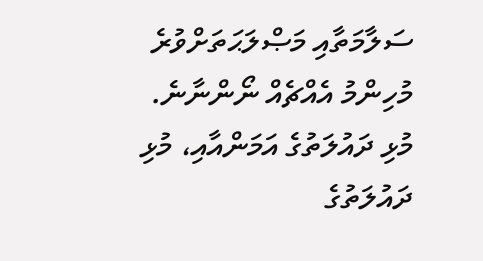ސަލާމަތާއި މަޞްލަޙަތަށްވުރެ މުހިންމު އެއްޗެއް ނޯންނާނެ. މުޅި ދައުލަތުގެ އަމަންއާއި، މުޅި ދައުލަތުގެ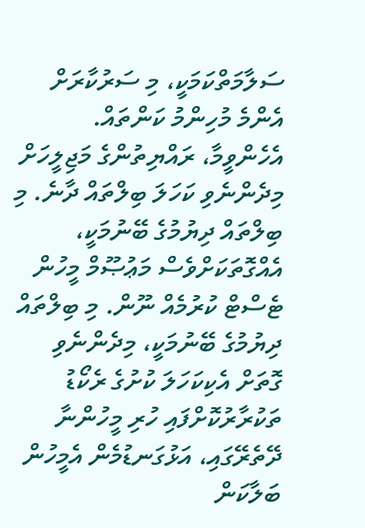ސަލާމަތްކަމަކީ، މި ސަރުކާރަށް އެންމެ މުހިންމު ކަންތައް. އެހެންވީމާ، ރައްޔިތުންގެ މަޖިލީހަށް މިދެންނެވި ކަހަލަ ބިލްތައް ދާނެ. މި ބިލްތައް ދިޔުމުގެ ބޭނުމަކީ، އެއްގޮތަކަށްވެސް މަޢުޞޫމް މީހުން ޓެސްޓް ކުރުމެއް ނޫން. މި ބިލްތައް ދިޔުމުގެ ބޭނުމަކީ، މިދެންނެވި ގޮތަށް އެކިކަހަލަ ކުށުގެ ރެކޯޑު ތަކުރާރުކޮށްފައި ހުރި މީހުންނާ ދޭތެރޭގައި، އަޅުގަނޑުމެން އެމީހުން ބަލާކަން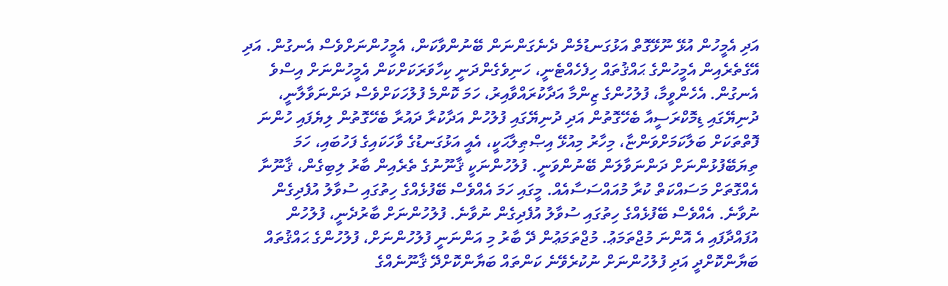އަދި އެމީހުން އުޅޭ ނޫޅޭގޮތް އަޅުގަނޑުމެން ދެނެގަންނަން ބޭނުންވާކަން، އެމީހުންނަށްވެސް އެނގުން. އަދި އޭގެތެރެއިން އެމީހުންގެ ޙައްޤުތައް ހިފެހެއްޓެނީ، ހަނިވެގެންދަނީ ކިހާވަރަކަށްކަން އެމީހުންނަށް އިސްވެ އެނގުން. އެހެންވީމާ، ފުލުހުންގެ ޒިންމާ އަދާކުރައްވާއިރު، ހަމަ ކޮންމެ ފުލުހަކަށްވެސް ދަންނަވާލާނީ، ދުނިޔޭގައި ޑިމޮކްރަސީއާ ބެހޭގޮތުން އަދި ދުނިޔޭގައި ފުލުހުން އަދާކުރާ ދައުރާ ބެހޭގޮތުން ލިޔެފައި ހުންނަ ފޮތްތަކަށް ބަލާކަމަށްވަންޏާ، މިހާރު މިއުޅޭ އިޞްޠިލާޙަކީ، އެއީ އަޅުގަނޑުގެ ވާހަކައިގެ ފަހުބައި، ހަމަ ތިޔަބޭފުޅުންނަށް ދަންނަވާލަން ބޭނުންވަނީ. ފުލުހުންނަކީ ޤާނޫނުގެ ތެރެއިން ބާރު ލިބިގެން، ޤާނޫނާ އެއްގޮތަށް މަސައްކަތް ކުރާ މުއައްސަސާއެއް. މީގައި ހަމަ އެއްވެސް ބޭފުޅެއްގެ ހިތުގައި ސުވާލު އުފެދިގެން ނުވާނެ. އެއްވެސް ބޭފުޅެއްގެ ހިތުގައި ސުވާލު އުފެދިގެން ނުވާނެ. ފުލުހުންނަށް ބާރުދެނީ، ފުލުހުން އުފައްދާފައި އެ އޮންނަ މުޖްތަމަޢު. މުޖްތަމަޢުން ދޭ ބާރު މި އަންނަނީ ފުލުހުންނަށް، ފުލުހުންގެ ޙައްޤުތައް ބަޔާންކޮށްދީ އަދި ފުލުހުންނަށް ނުކުރެވޭނެ ކަންތައް ބަޔާންކޮށްދޭ ޤާނޫނެއްގެ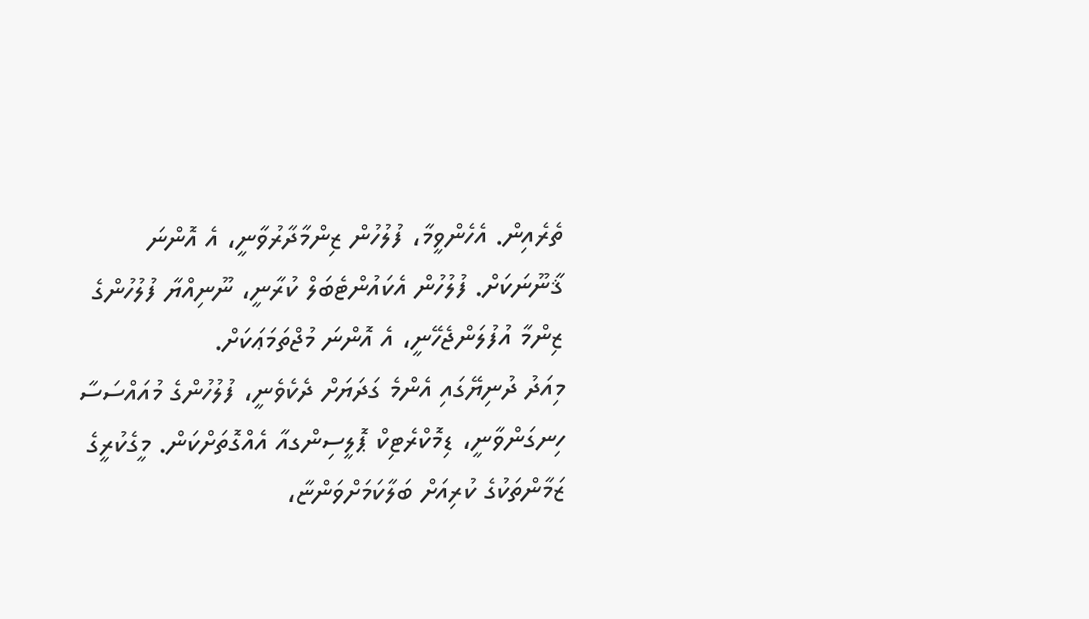ތެރެއިން. އެހެންވީމާ، ފުލުހުން ޒިންމާދާރުވާނީ، އެ އޮންނަ ޤާނޫނަކަށް. ފުލުހުން އެކައުންޓެބަލް ކުރާނީ، ނޫނިއްޔާ ފުލުހުންގެ ޒިންމާ އުފުލަންޖެހޭނީ، އެ އޮންނަ މުޖްތަމަޢަކަށް.
މިއަދު ދުނިޔޭގައި އެންމެ ގަދަޔަށް ދެކެވެނީ، ފުލުހުންގެ މުއައްސަސާ ހިނގަންވާނީ، ޑިމޮކްރެޓިކް ޕޮލީސިންގއާ އެއްގޮތަށްކަން. މީގެކުރީގެ ޒަމާންތަކުގެ ކުރިއަށް ބަލާކަމަށްވަންޏާ،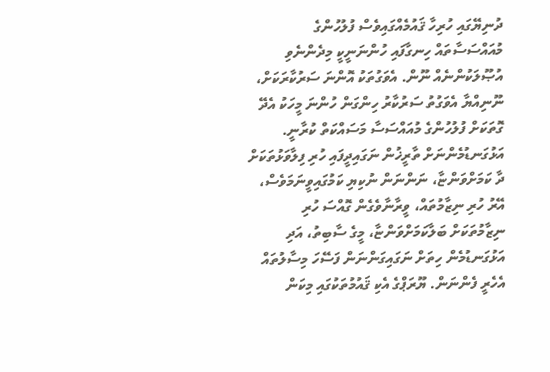ދުނިޔޭގައި ހުރިހާ ޤައުމެއްގައިވެސް ފުލުހުންގެ މުއައްސަސާތައް ހިނގާފައި ހުންނަނީކީ މިދެންނެވި އުޞޫލަކުންނެއް ނޫން. އެވަގުތަކު އޮންނަ ސަރުކާރަކަށް، ނޫނިއްޔާ އެވަގުތު ސަރުކާރު ހިންގަން ހުންނަ މީހަކު އެދޭ ގޮތަކަށް ފުލުހުންގެ މުއައްސަސާ މަސައްކަތް ކުރާނީ. އަޅުގަނޑުމެންނަށް ތާރީޚުން ނަގައިދީފައި ހުރި ފިލާވަޅުތަކަށް ދާ ކަމަށްވަންޏާ، ނަންނަން ނުކިޔި ކަމުގައިވީނަމަވެސް، އޭރު ހުރި ނިޒާމުތައް، ވީރާނާވެގެން ގޮއްސަ ހުރި ނިޒާމުތަކަށް ބަލާކަމަށްވަންޏާ، މީގެ ސާބިތު، އަދި އަޅުގަނޑުމެން ހިތަށް ނަގައިގަންނަން ފަސޭހަ މިސާލުތައް އެހެރީ ފެންނަން. ޔޫރަޕްގެ އެކި ޤައުމުތަކުގައި މިކަން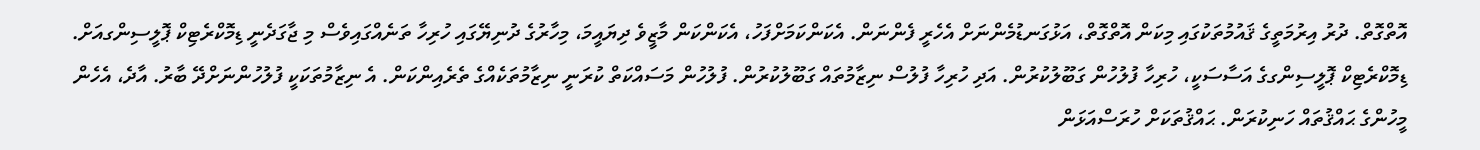އޮތްގޮތް. ދުރު އިރުމަތީގެ ޤައުމުތަކުގައި މިކަން އޮތްގޮތް، އަޅުގަނޑުމެންނަށް އެހެރީ ފެންނަން. އެކަންކަމަށްފަހު، އެކަންކަން މާޒީވެ ދިޔައީމަ، މިހާރުގެ ދުނިޔޭގައި ހުރިހާ ތަނެއްގައިވެސް މި ޖާގަދެނީ ޑިމޮކްރެޓިކް ޕޮލީސިންގއަށް. ޑިމޮކްރެޓިކް ޕޮލީސިންގގެ އަސާސަކީ، ހުރިހާ ފުލުހުން ގަބޫލުކުރުން. އަދި ހުރިހާ ފުލުސް ނިޒާމުތައް ގަބޫލުކުރުން. ފުލުހުން މަސައްކަތް ކުރަނީ ނިޒާމުތަކެއްގެ ތެރެއިންކަން. އެ ނިޒާމުތަކަކީ ފުލުހުންނަށްދޭ ބާރު. އާދެ، އެހެން މީހުންގެ ޙައްޤުތައް ހަނިކުރަން. ޙައްޤުތަކަށް ހުރަސްއަޅަން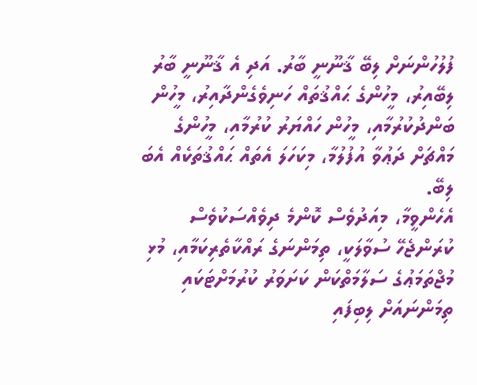ފުލުހުންނަށް ލިބޭ ޤާނޫނީ ބާރު. އަދި އެ ޤާނޫނީ ބާރު ލިބޭއިރު، މީހުންގެ ޙައްޤުތައް ހަނިވެގެންދާއިރު، މީހުން ބަންދުކުރުމާއި، މީހުން ހައްޔަރު ކުރުމާއި، މީހުންގެ މައްޗަށް ދަޢުވާ އުފުލުމާ، މިކަހަލަ އެތައް ޙައްޤުތަކެއް އެބަ ލިބޭ.
އެހެންވީމާ، މިއަދުވެސް ކޮންމެ ދިވެއްސަކުވެސް ކުރަންޖެހޭ ސުވާލަކީ، ތިމަންނަގެ ރައްކާތެރިކަމާއި، މުޅި މުޖްތަމަޢުގެ ސަލާމަތްކަން ކަށަވަރު ކުރުމަށްޓަކައި ތިމަންނައަށް ލިބިފައި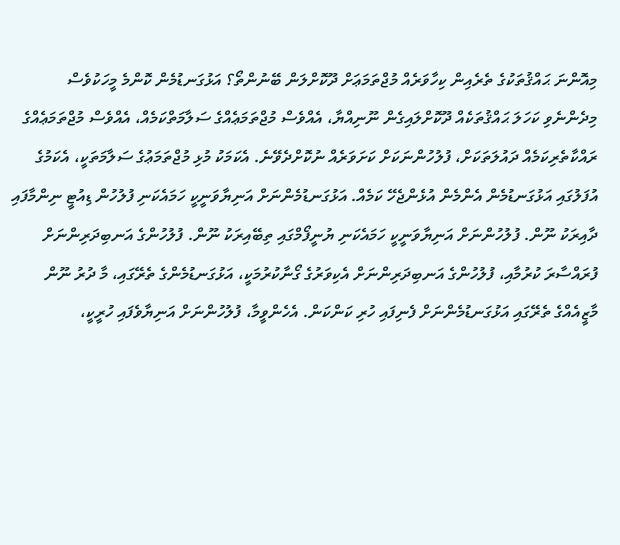މިއޮންނަ ޙައްޤުތަކުގެ ތެރެއިން ކިހާވަރެއް މުޖްތަމަޢަށް ދޫކޮށްލަން ބޭނުންތޯ؟ އަޅުގަނޑުމެން ކޮންމެ މީހަކުވެސް މިދެންނެވި ކަހަލަ ޙައްޤުތަކެއް ދޫކޮށްލައިގެން ނޫނިއްޔާ، އެއްވެސް މުޖްތަމަޢެއްގެ ސަލާމަތްކަމެއް، އެއްވެސް މުޖްތަމަޢެއްގެ ރައްކާތެރިކަމެއް ދައުލަތަކަށް، ފުލުހުންނަކަށް ކަށަވަރެއް ނުކޮށްދެވޭނެ. އެކަމަކު މުޅި މުޖްތަމަޢުގެ ސަލާމަތަކީ، އެކަމުގެ އުފަލުގައި އަޅުގަނޑުމެން އެންމެން އުޅެންޖެހޭ ކަމެއް. އަޅުގަނޑުމެންނަށް އަނިޔާވަނީކީ ހަމައެކަނި ފުލުހުން ޑިއުޓީ ނިންމާފައި ދާއިރަކު ނޫން. ފުލުހުންނަށް އަނިޔާވަނީކީ ހަމައެކަނި ޔުނީފޯމްގައި ތިބޭއިރަކު ނޫން. ފުލުހުންގެ އަނބިދަރިންނަށް ފުރައްސާރަ ކުރުމާއި، ފުލުހުންގެ އަނބިދަރިންނަށް އެކިވަރުގެ ގޯނާކުރުމަކީ، އަޅުގަނޑުމެންގެ ތެރޭގައި، މާ ދުރު ނޫން މާޒީއެއްގެ ތެރޭގައި އަޅުގަނޑުމެންނަށް ފެނިފައި ހުރި ކަންކަން. އެހެންވީމާ، ފުލުހުންނަށް އަނިޔާވެފައި ހުރީކީ،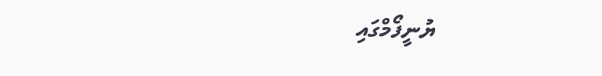ޔުނީފޯމްގައި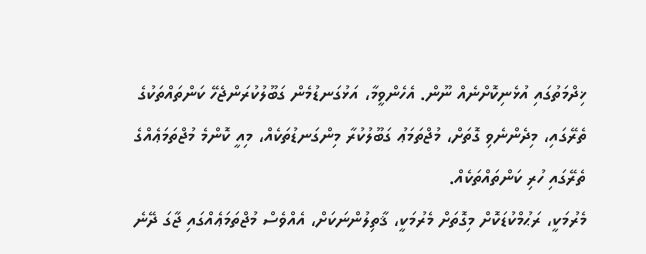ޚިދްމަތުގައި އުޅެނިކޮށްނެއް ނޫން. އެހެންވީމާ، އަޅުގަނޑުމެން ގަބޫލުކުރަންޖެހޭ ކަންތައްތަކުގެ ތެރޭގައި، މިދެންނެވި ގޮތަށް، މުޖްތަމަޢު ގަބޫލުކުރާ މިންގަނޑުތަކެއް، މިއީ ކޮންމެ މުޖްތަމަޢެއްގެ ތެރޭގައި ހުރި ކަންތައްތަކެއް.
މެރުމަކީ، ރަޙުމްކުޑަކޮށް މިގޮތަށް މެރުމަކީ، ޤާތިލުންނަކަށް، އެއްވެސް މުޖްތަމަޢެއްގައި ޖާގަ ދޭނެ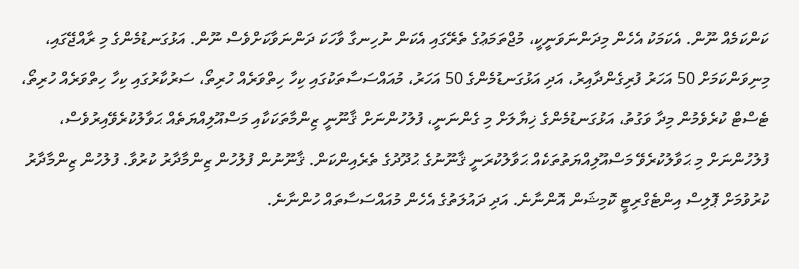ކަންކަމެއް ނޫން. އެކަމަކު އެހެން މިދަންނަވަނީކީ، މުޖްތަމަޢުގެ ތެރޭގައި އެކަން ނުހިނގާ ވާހަކަ ދަންނަވާކަށްވެސް ނޫން. އަޅުގަނޑުމެންގެ މި ރާއްޖޭގައި، މިނިވަންކަމަށް 50 އަހަރު ފުރިގެންދާއިރު، އަދި އަޅުގަނޑުމެންގެ 50 އަހަރު، މުއައްސަސާތަކުގައި ކިހާ ހިތްވަރެއް ހުރިތޯ، ސަރުކާރުގައި ކިހާ ހިތްވަރެއް ހުރިތޯ، ޓެސްޓް ކުރެވެމުން މިދާ ވަގުތު، އަޅުގަނޑުމެންގެ ޚިޔާލަށް މި ގެންނަނީ، ފުލުހުންނަށް ޤާނޫނީ ޒިންމާތަކަކާއި މަސްއޫލިއްޔަތެއް ޙަވާލުކުރެވޭއިރުވެސް، ފުލުހުންނަށް މި ޙަވާލުކުރެވޭ މަސްއޫލިއްޔަތުތަކެއް ޙަވާލުކުރަނީ ޤާނޫނުގެ ޙުދޫދުގެ ތެރެއިންކަން. ޤާނޫނުން ފުލުހުން ޒިންމާދާރު ކުރުވާ. ފުލުހުން ޒިންމާދާރު ކުރުވުމަށް ޕޮލިސް އިންޓެގްރިޓީ ކޮމިޝަން އޮންނާނެ. އަދި ދައުލަތުގެ އެހެން މުއައްސަސާތައް ހުންނާނެ.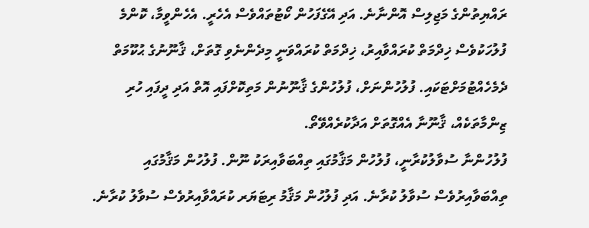ރައްޔިތުންގެ މަޖިލިސް އޮންނާނެ. އަދި އޭގެފަހުން ކޯޓުތައްވެސް އެހެރީ. އެހެންވީމާ، ކޮންމެ ފުލުހަކުވެސް ޚިދްމަތް ކުރައްވާއިރު، ޚިދްމަތް ކުރައްވަނީ މިދެންނެވި ގޮތަށް، ޤާނޫނުގެ ޙުކޫމަތް ދެމެހެއްޓުމަށްޓަކައި. ފުލުހުންނަށް، ފުލުހުންގެ ޤާނޫނުން މަތިކޮށްފައި އޮތް އަދި ދީފައި ހުރި ޒިންމާތަކެއް، ޤާނޫނާ އެއްގޮތަށް އަދާކުރެއްވޭތޯ.
ފުލުހުންނާ ސުވާލުކުރާނީ، ފުލުހުން މަޤާމުގައި ތިއްބަވާއިރަކު ނޫން. ފުލުހުން މަޤާމުގައި ތިއްބަވާއިރުވެސް ސުވާލު ކުރާނެ. އަދި ފުލުހުން މަޤާމު ރިޓަޔަރ ކުރައްވާއިރުވެސް ސުވާލު ކުރާނެ.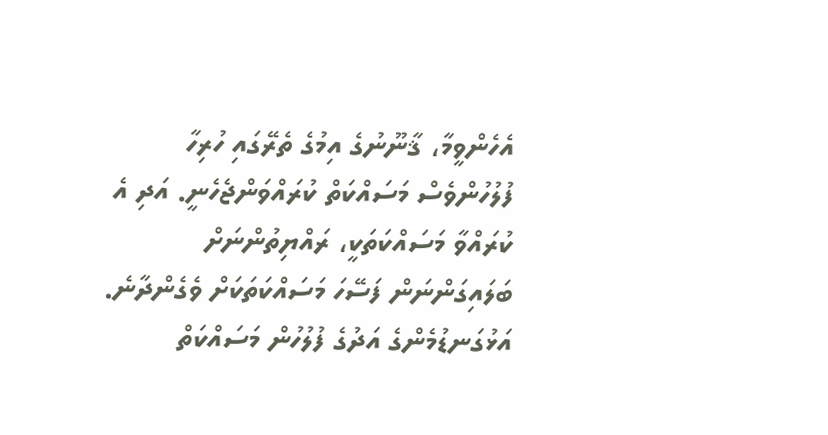އެހެންވީމާ، ޤާނޫނުގެ އިމުގެ ތެރޭގައި ހުރިހާ ފުލުހުންވެސް މަސައްކަތް ކުރައްވަންޖެހެނީ. އަދި އެ ކުރައްވާ މަސައްކަތަކީ، ރައްޔިތުންނަށް ބަލައިގަންނަން ފަސޭހަ މަސައްކަތަކަށް ވެގެންދާނެ. އަޅުގަނޑުމެންގެ އަދުގެ ފުލުހުން މަސައްކަތް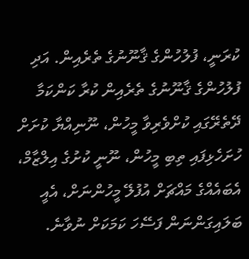ކުރަނީ، ފުލުހުންގެ ޤާނޫނުގެ ތެރެއިން. އަދި ފުލުހުންގެ ޤާނޫނުގެ ތެރެއިން ކުރާ ކަންކަމާ ދޭތެރޭގައި ކުށްވެރިވާ މީހުން، ނޫނިއްޔާ ކުށަށް ހުށަހެޅިފައި ތިބި މީހުން، ނޫނީ ކުށުގެ އިލްޒާމް، އެބައެއްގެ މައްޗަށް އުފުލޭ މީހުންނަށް، އެއީ ބަލައިގަންނަން ފަސޭހަ ކަމަކަށް ނުވާނެ.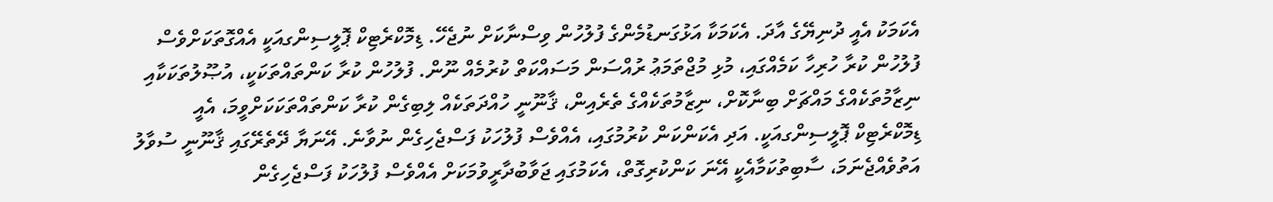އެކަމަކު އެއީ ދުނިޔޭގެ އާދަ. އެކަމަކާ އަޅުގަނޑުމެންގެ ފުލުހުން ވިސްނާކަށް ނުޖެހޭ. ޑިމޮކްރެޓިކް ޕޮލީސިންގއަކީ އެއްގޮތަކަށްވެސް ފުލުހުން ކުރާ ހުރިހާ ކަމެއްގައި، މުޅި މުޖްތަމަޢު ރުއްސަން މަސައްކަތް ކުރުމެއް ނޫން. ފުލުހުން ކުރާ ކަންތައްތަކަކީ، އުޞޫލުތަކަކާއި ނިޒާމުތަކެއްގެ މައްޗަށް ބިނާކޮށް، ނިޒާމުތަކެއްގެ ތެރެއިން، ޤާނޫނީ ހުއްދަތަކެއް ލިބިގެން ކުރާ ކަންތައްތަކަކަށްވީމަ، އެއީ ޑިމޮކްރެޓިކް ޕޮލީސިންގއަކީ. އަދި އެކަންކަން ކުރުމުގައި، އެއްވެސް ފުލުހަކު ފަސްޖެހިގެން ނުވާނެ. އޭނަޔާ ދޭތެރޭގައި ޤާނޫނީ ސުވާލު އަތުވެއްޖެނަމަ، ސާބިތުކަމާއެކީ އޭނަ ކަންކުރިގޮތް، އެކަމުގައި ޖަވާބުދާރީވުމަކަށް އެއްވެސް ފުލުހަކު ފަސްޖެހިގެން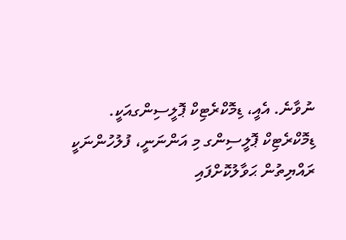ނުވާނެ. އެއީ، ޑިމޮކްރެޓިކް ޕޮލީސިންގއަކީ. ޑިމޮކްރެޓިކް ޕޮލީސިންގ މި އަންނަނީ، ފުލުހުންނަކީ ރައްޔިތުން ޙަވާލުކޮށްފައި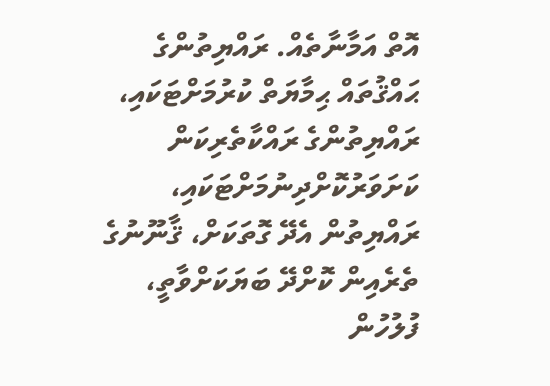އޮތް އަމާނާތެއް. ރައްޔިތުންގެ ޙައްޤުތައް ޙިމާޔަތް ކުރުމަށްޓަކައި، ރައްޔިތުންގެ ރައްކާތެރިކަން ކަށަވަރުކޮށްދިނުމަށްޓަކައި، ރައްޔިތުން އެދޭ ގޮތަކަށް، ޤާނޫނުގެ ތެރެއިން ކޮށްދޭ ބަޔަކަށްވާތީ، ފުލުހުން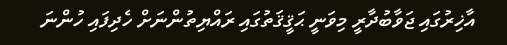އާޚިރުގައި ޖަވާބުދާރީ މިވަނީ ޙަޤީޤަތުގައި ރައްޔިތުންނަށް ހެދިފައި ހުންނަ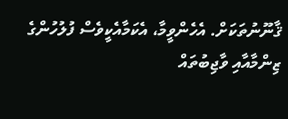ޤާނޫނުތަކަށް. އެހެންވީމާ، އެކަމާއެކީވެސް ފުލުހުންގެ ޒިންމާއާއި ވާޖިބުތައް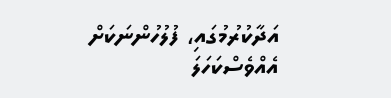އަދާކުރުމުގައި، ފުލުހުންނަކަށް އެއްވެސްކަހަލަ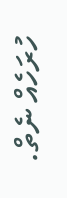ހުރަހެއް ނެތް.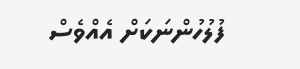ފުލުހުންނަކަށް އެއްވެސް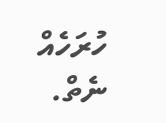ހުރަހެއް ނެތް.